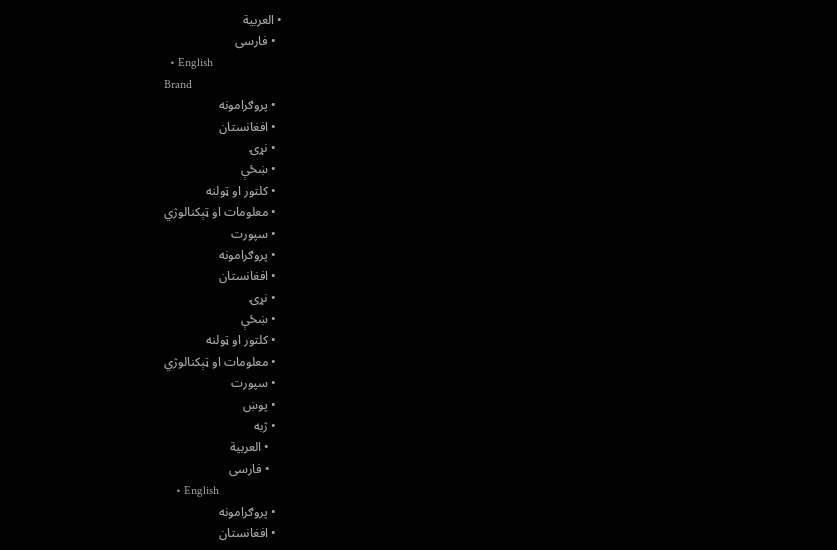• العربية
  • فارسی
  • English
Brand
  • پروګرامونه
  • افغانستان
  • نړۍ
  • ښځې
  • کلتور او ټولنه
  • معلومات او ټېکنالوژي
  • سپورت
  • پروګرامونه
  • افغانستان
  • نړۍ
  • ښځې
  • کلتور او ټولنه
  • معلومات او ټېکنالوژي
  • سپورت
  • پوښ
  • ژبه
    • العربية
    • فارسی
    • English
  • پروګرامونه
  • افغانستان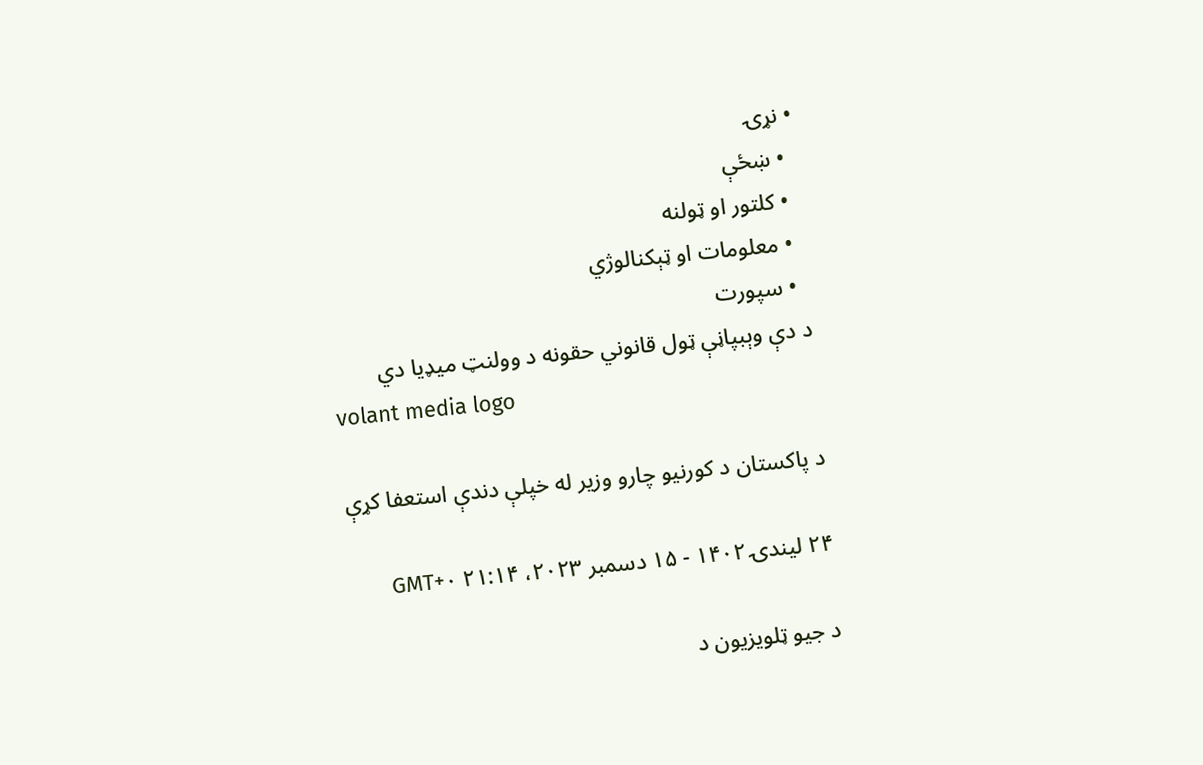• نړۍ
  • ښځې
  • کلتور او ټولنه
  • معلومات او ټېکنالوژي
  • سپورت
د دې وېبپاڼې ټول قانوني حقونه د وولنټ میډیا دي
volant media logo

د پاکستان د کورنیو چارو وزیر له خپلې دندې استعفا کړې

۲۴ لیندۍ ۱۴۰۲ - ۱۵ دسمبر ۲۰۲۳، ۲۱:۱۴ GMT+۰

د جیو ټلویزیون د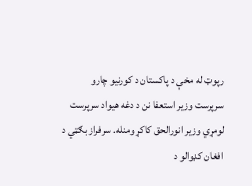رپوټ له مخې د پاکستان د کورنیو چارو سرپرست وزیر استعفا نن د دغه هیواد سرپرست لومړي وزیر انورالحق کاکړ ومنله. سرفراز بګټي د افغان کډوالو د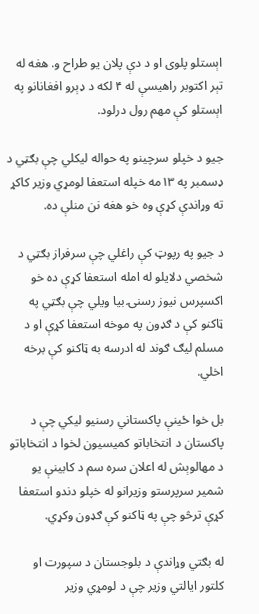اېستلو پلوی او د دې پلان یو طراح و. هغه له تېر اکتوبر راهیسې له ۴ لکه د ډېرو افغانانو په اېستلو کې مهم رول درلود.

جیو د خپلو سرچينو په حواله لیکلي چې بګټي د ډسمبر په ١٣مه خپله استعفا لومړي وزیر کاکړ ته وړاندې کړې وه خو هغه نن منلې ده.

د جیو په رپوټ کې راغلي چې سرفراز بګټي د شخصي دلايلو له امله استعفا کړې ده خو اکسپرس نیوز رسنۍ بیا ویلي چې بګټي په ټاکنو کې د ګډون په موخه استعفا کړې او د مسلم لیګ ګوند له ادرسه به ټاکنو کې برخه اخلي.

بل خوا ځینې پاکستاني رسنیو لیکي چې د پاکستان د انتخاباتو کمیسیون لخوا د انتخاباتو د مهالوېش له اعلان سره سم د کابینې یو شمیر سرپرستو وزيرانو له خپلو دندو استعفا کړې ترڅو چې په ټاکنو کې ګډون وکړي.

له بګتي وړاندې د بلوجستان د سپورت او کلتور ایالتي وزیر چې د لومړي وزیر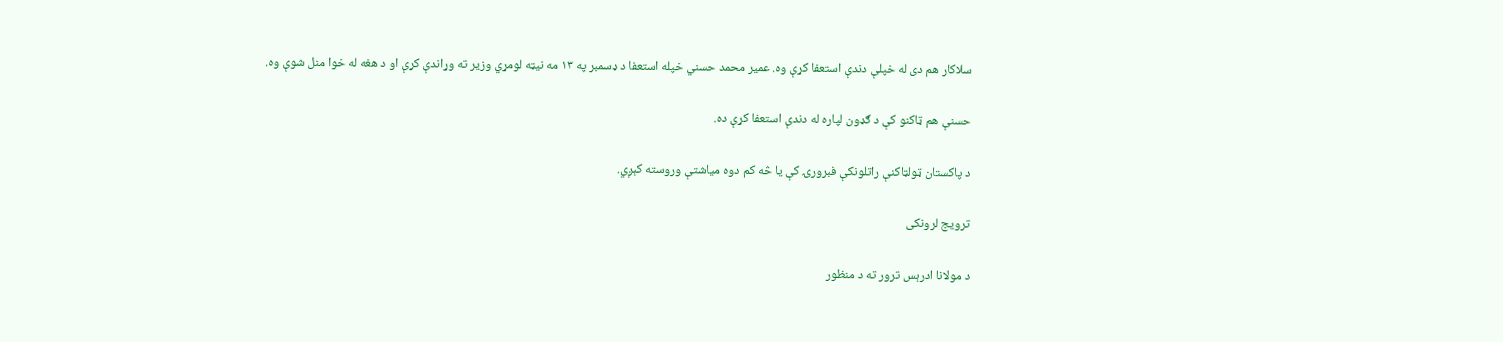سلاکار هم دی له خپلې دندې استعفا کړې وه. عمیر محمد حسني خپله استعفا د ډسمبر په ۱۳ مه نیټه لومړي وزیر ته وړاندې کړې او د هغه له خوا منل شوې وه.

حسنې هم ټاکنو کې د ګډون لپاره له دندې استعفا کړې ده.

د پاکستان ټولټاکنې راتلونکې فبرورۍ کې یا څه کم دوه میاشتې وروسته کېږي.

ترویج لرونکی

د مولانا ادرېس ترور ته د منظور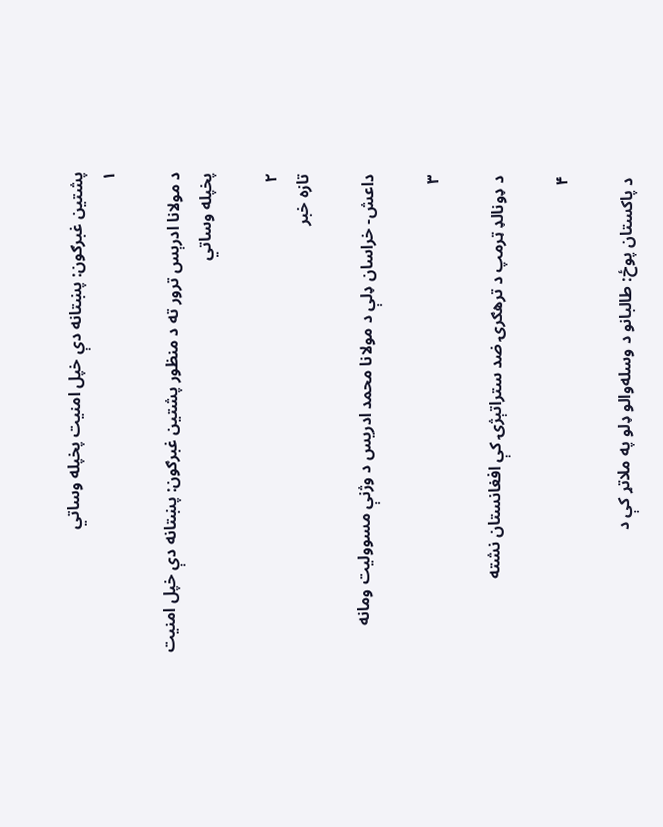پشتین غبرګون: پښتانه دې خپل امنیت پخپله وساتي
۱

د مولانا ادرېس ترور ته د منظور پشتین غبرګون: پښتانه دې خپل امنیت پخپله وساتي

۲
تازه خبر

داعش- خراسان ډلې د مولانا محمد ادریس د وژنې مسوولیت ومانه

۳

د ډونالډ ټرمپ د ترهګرۍ ضد ستراتېژۍ کې افغانستان نشته

۴

د پاکستان پوځ: طالبانو د وسله‌والو ډلو په ملاتړ کې د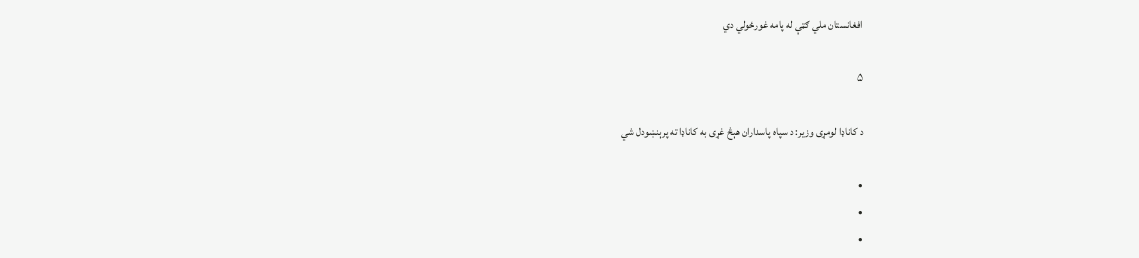افغانستان ملي ګټې له پامه غورځولي دي

۵

د کاناډا لومړی وزیر: د سپاه پاسداران هېڅ غړی به کاناډا ته پرېنښودل شي

•
•
•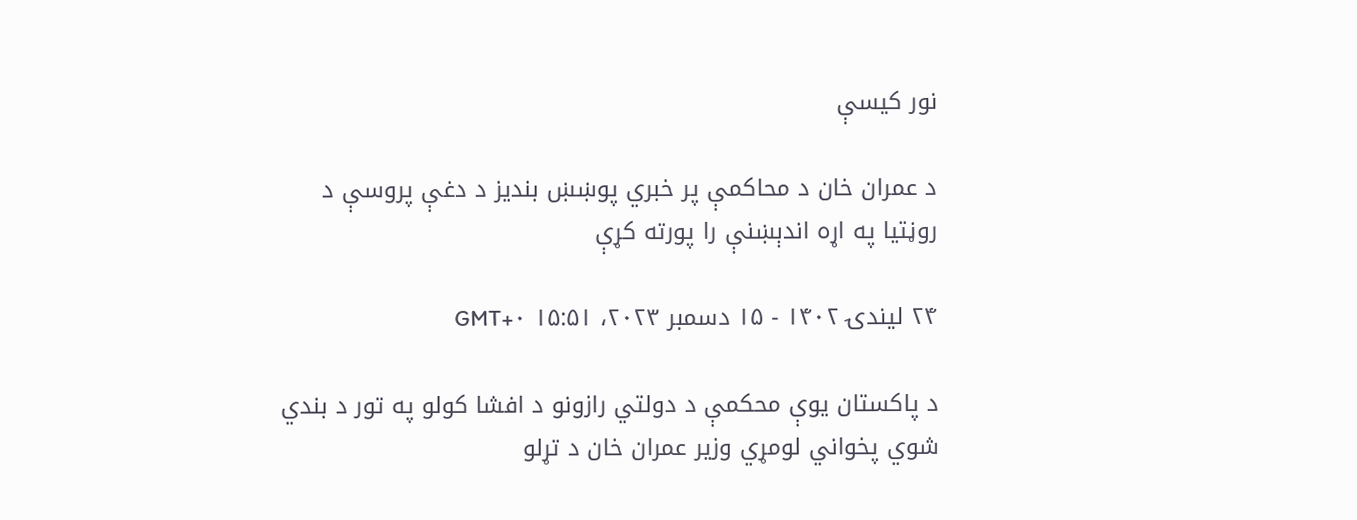نور کیسې

د عمران خان د محاکمې پر خبري پوښښ بندیز د دغې پروسې د روڼتیا په اړه اندېښنې را پورته کړې

۲۴ لیندۍ ۱۴۰۲ - ۱۵ دسمبر ۲۰۲۳، ۱۵:۵۱ GMT+۰

د پاکستان یوې محکمې د دولتي رازونو د افشا کولو په تور د بندي شوي پخواني لومړي وزیر عمران خان د تړلو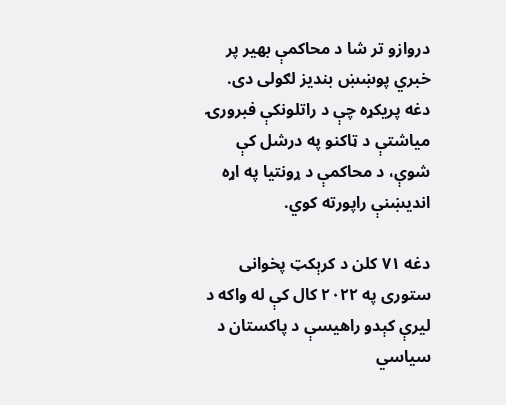دروازو تر شا د محاکمې بهیر پر خبري پوښښ بندیز لګولی دی. دغه پریکړه چې د راتلونکې فبرورۍ میاشتې د ټاکنو په درشل کې شوې، د محاکمې د ړونتیا په اړه اندیښنې راپورته کوي.

دغه ۷۱ کلن د کرېکټ پخوانی ستوری په ۲۰۲۲ کال کې له واکه د لیرې کېدو راهیسې د پاکستان د سیاسي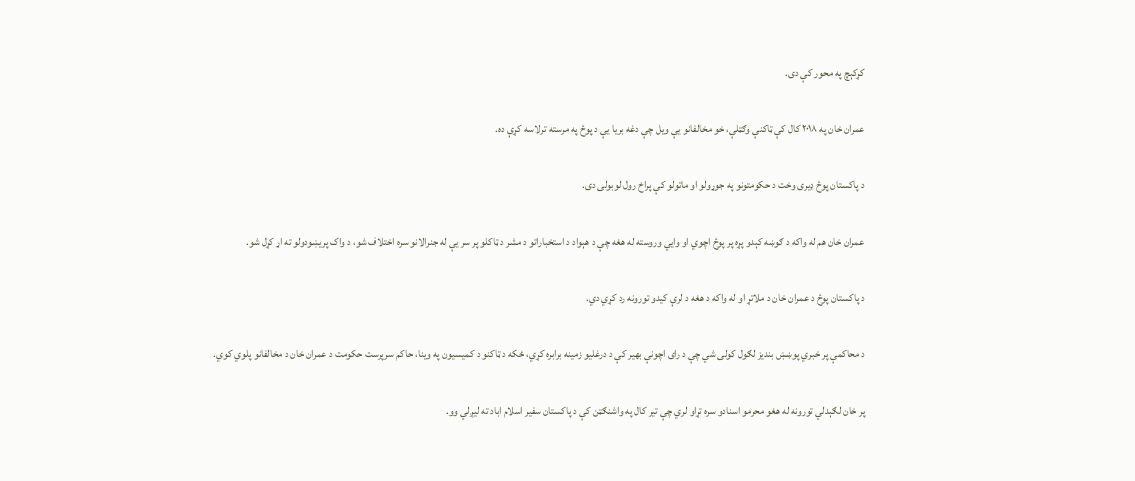کړکېچ په محور کې دی.

عمران خان په ۲۰۱۸ کال کې ټاکنې وګټلې، خو مخالفانو یې ویل چې دغه بریا یې د پوځ په مرسته ترلاسه کړې ده.

د پاکستان پوځ ډیری وخت د حکومتونو په جوړولو او ماتولو کې پراخ رول لوبولی دی.

عمران خان هم له واکه د ګوښه کېدو پړه پر پوځ اچوي او وايي وروسته له هغه چې د هېواد د استخباراتو د مشر د ټاکلو پر سر یې له جنرالانو سره اختلاف شو، د واک پریښودولو ته اړ کړل شو.

د پاکستان پوځ د عمران خان د ملاتړ او له واکه د هغه د لرې کیدو تورونه رد کړي دي.

د محاکمې پر خبري پوښښ بندیز لګول کولی شي چې د رای اچونې بهیر کې د درغلیو زمینه برابره کړي، ځکه د ټاکنو د کمیسیون په وینا، حاکم سرپرست حکومت د عمران خان د مخالفانو پلوي کوي.

پر خان لګېدلي تورونه له هغو محرمو اسنادو سره تړاو لري چې تیر کال په واشنګټن کې د پاکستان سفیر اسلام اباد ته لیږلي وو.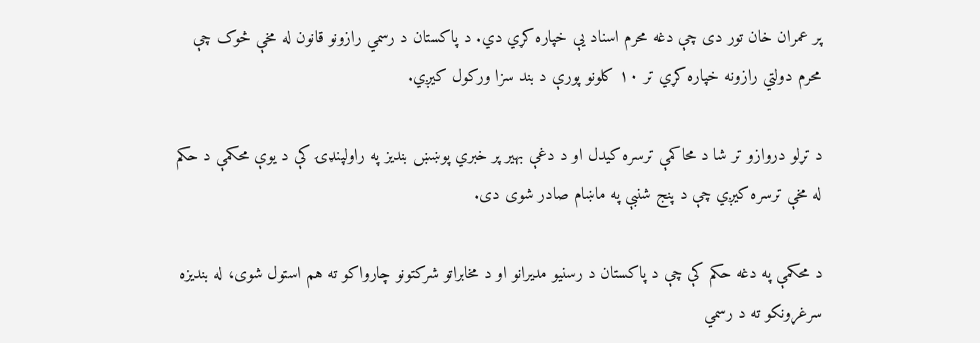پر عمران خان تور دی چې دغه محرم اسناد یې خپاره کړي دي. د پاکستان د رسمي رازونو قانون له مخې څوک چې محرم دولتي رازونه خپاره کړي تر ۱۰ کلونو پورې د بند سزا ورکول کیږي.

د تړلو دروازو تر شا د محاکمې ترسره کیدل او د دغې بهیر پر خبري پوښښ بندیز په راولپنډۍ کې د یوې محکمې د حکم له مخې ترسره کیږي چې د پنج شنبې په ماښام صادر شوی دی.

د محکمې په دغه حکم کې چې د پاکستان د رسنیو مدیرانو او د مخابراتو شرکتونو چارواکو ته هم استول شوی، له بندیزه سرغړونکو ته د رسمي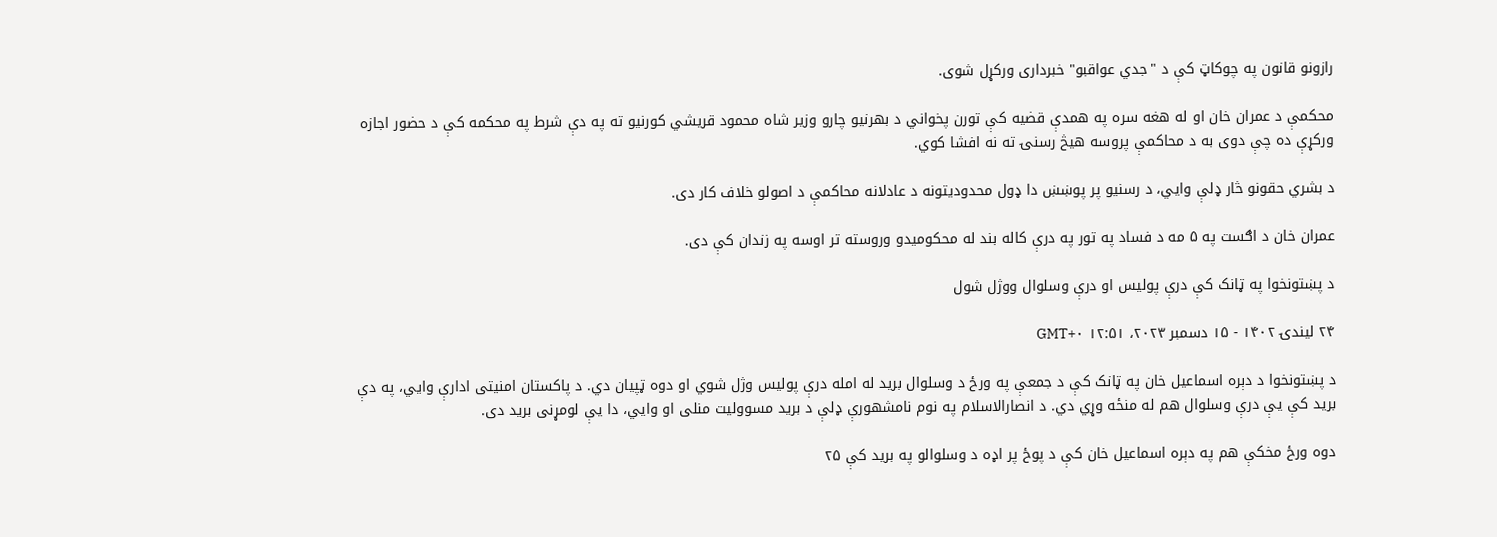رازونو قانون په چوکاټ کې د "جدي عواقبو" خبرداری ورکړل شوی.

محکمې د عمران خان او له هغه سره په همدې قضیه کې تورن پخواني د بهرنیو چارو وزیر شاه محمود قریشي کورنیو ته په دې شرط په محکمه کې د حضور اجازه ورکړې ده چې دوی به د محاکمې پروسه هیڅ رسنۍ ته نه افشا کوي.

د بشري حقونو څار ډلې وايي، د رسنیو پر پوښښ دا ډول محدودیتونه د عادلانه محاکمې د اصولو خلاف کار دی.

عمران خان د اګست په ۵ مه د فساد په تور په درې کاله بند له محکومیدو وروسته تر اوسه په زندان کې دی.

د پښتونخوا په ټانک کې درې پولیس او درې وسلوال ووژل شول

۲۴ لیندۍ ۱۴۰۲ - ۱۵ دسمبر ۲۰۲۳، ۱۲:۵۱ GMT+۰

د پښتونخوا د دېره اسماعیل خان په ټانک کې د جمعې په ورځ د وسلوال برید له امله درې پولیس وژل شوي او دوه ټپیان دي. د پاکستان امنیتی ادارې وايي، په دې برید کې یې درې وسلوال هم له منځه وړي دي. د انصارالاسلام په نوم نامشهورې ډلې د برید مسوولیت منلی او وایي، دا یې لومړنی برید دی.

دوه ورځ مخکې هم په دېره اسماعیل خان کې د پوځ پر اډه د وسلوالو په برید کې ۲۵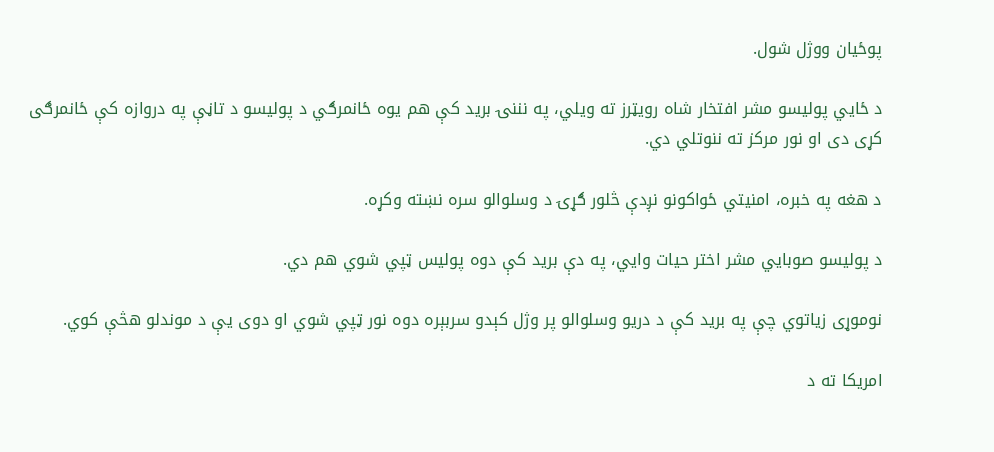پوځیان ووژل شول.

د ځايي پولیسو مشر افتخار شاه رویټرز ته ویلي، په نننۍ برید کې هم یوه ځانمرګي د پولیسو د تاڼې په دروازه کې ځانمرګی کړی دی او نور مرکز ته ننوتلي دي.

د هغه په خبره، امنیتي ځواکونو نږدې څلور ګړۍ د وسلوالو سره نښته وکړه.

د پولیسو صوبايي مشر اختر حیات وايي، په دې برید کې دوه پولیس ټپي شوي هم دي.

نوموړی زیاتوي چې په برید کې د دریو وسلوالو پر وژل کېدو سربېره دوه نور ټپي شوي او دوی یې د موندلو هڅې کوي.

امریکا ته د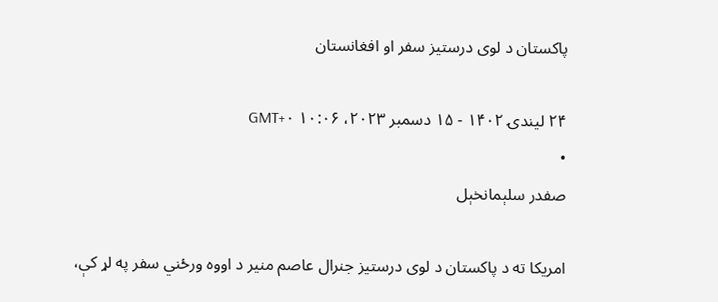پاکستان د لوی درستیز سفر او افغانستان

۲۴ لیندۍ ۱۴۰۲ - ۱۵ دسمبر ۲۰۲۳، ۱۰:۰۶ GMT+۰
•
صفدر سلېمانخېل

امریکا ته د پاکستان د لوی درستیز جنرال عاصم منیر د اووه ورځني سفر په لړ کې،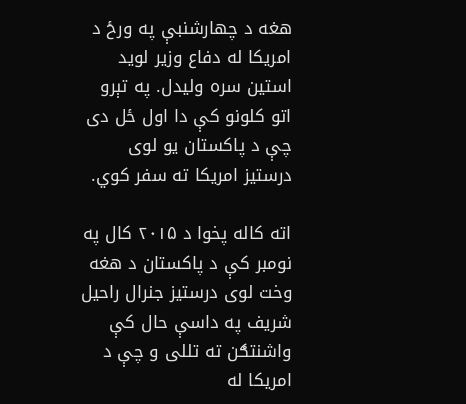هغه د چهارشنبې په ورځ د امریکا له دفاع وزیر لوید استین سره ولیدل. په تېرو اتو کلونو کې دا اول ځل دی چې د پاکستان یو لوی درستیز امریکا ته سفر کوي.

اته کاله پخوا د ۲۰۱۵ کال په نومبر کې د پاکستان د هغه وخت لوی درستیز جنرال راحیل شریف په داسې حال کې واشنتګن ته تللی و چې د امریکا له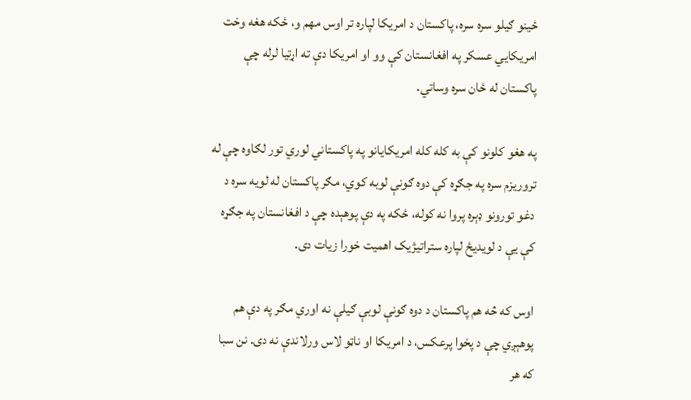ځینو ګیلو سره سره، پاکستان د امریکا لپاره تر اوس مهم و، ځکه هغه وخت امریکایي عسکر په افغانستان کې وو او امریکا دې ته اړتیا لرله چې پاکستان له ځان سره وساتي.

په هغو کلونو کې به کله کله امریکایانو په پاکستاني لوري تور لګاوه چې له تروریزم سره په جګړه کې دوه ګونې لوبه کوي، مګر پاکستان له لویه سره د دغو تورونو ډېره پروا نه کوله، ځکه په دې پوهېده چې د افغانستان په جګړه کې یې د لویدیځ لپاره ستراتیژیک اهمیت خورا زیات دی.

اوس که څه هم پاکستان د دوه ګونې لوبې ګیلې نه اوري مګر په دې هم پوهېږي چې د پخوا پرعکس، د امریکا او ناټو لاس ورلاندې نه دی. نن سبا که هر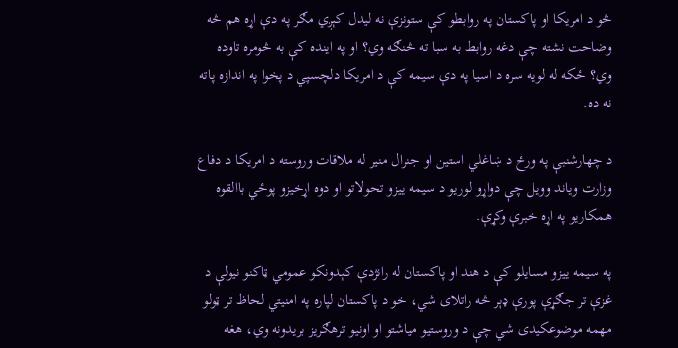څو د امریکا او پاکستان په روابطو کې ستونزې نه لیدل کېږي مګر په دې اړه هم څه وضاحت نشته چې دغه روابط به سبا ته څنګه وي؟ او په اینده کې به څومره تاوده وي؟ ځکه له لویه سره د اسیا په دې سیمه کې د امریکا دلچسپي د پخوا په اندازه پاته نه ده.

د چهارشنبې په ورځ د ښاغلي استین او جنرال منیر له ملاقات وروسته د امریکا د دفاع وزارت ویاند وویل چې دواړو لوریو د سیمه ییزو تحولاتو او دوه اړخیزو پوځي باالقوه همکاریو په اړه خبرې وکړې.

په سیمه ییزو مسایلو کې د هند او پاکستان له رانژدې کېدونکو عمومي ټاکنو نیولې د غزې تر جګړې پورې ډېر څه راتلای شي، خو د پاکستان لپاره په امنیتي لحاظ تر ټولو مهمه موضوعکیدی شي چې د وروستیو میاشتو او اونیو ترهګریز بریدونه وي، هغه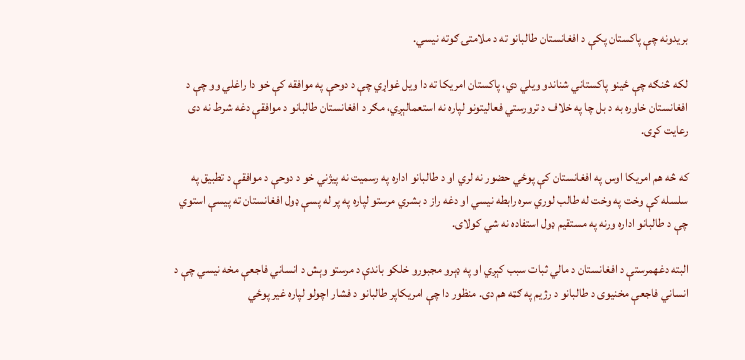بریدونه چې پاکستان پکې د افغانستان طالبانو ته د ملامتۍ ګوته نیسي.

لکه څنګه چې ځینو پاکستاني شناندو ویلي دي، پاکستان امریکا ته دا ویل غواړي چې د دوحې په موافقه کې خو دا راغلي وو چې د افغانستان خاوره به د بل چا په خلاف د ترورستي فعالیتونو لپاره نه استعمالېږي، مګر د افغانستان طالبانو د موافقې دغه شرط نه دی رعایت کړی.

که څه هم امریکا اوس په افغانستان کې پوځي حضور نه لري او د طالبانو اداره په رسمیت نه پیژني خو د دوحې د موافقې د تطبیق په سلسله کې وخت په وخت له طالب لوري سره رابطه نیسي او دغه راز د بشري مرستو لپاره په پر له پسې ډول افغانستان ته پیسې استوي چې د طالبانو اداره ورنه په مستقیم ډول استفاده نه شي کولای.

البته دغهمرستې د افغانستان د مالي ثبات سبب کېږي او په ډېرو مجبورو خلکو باندې د مرستو وېش د انساني فاجعې مخه نیسي چې د انساني فاجعې مخنیوی د طالبانو د رژیم په ګټه هم دی. منظور دا چې امریکاپر طالبانو د فشار اچولو لپاره غیر پوځي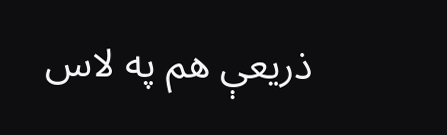ذریعې هم په لاس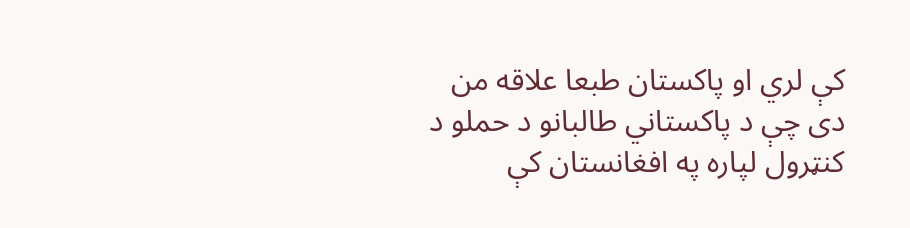کې لري او پاکستان طبعا علاقه من دی چې د پاکستاني طالبانو د حملو د کنټرول لپاره په افغانستان کې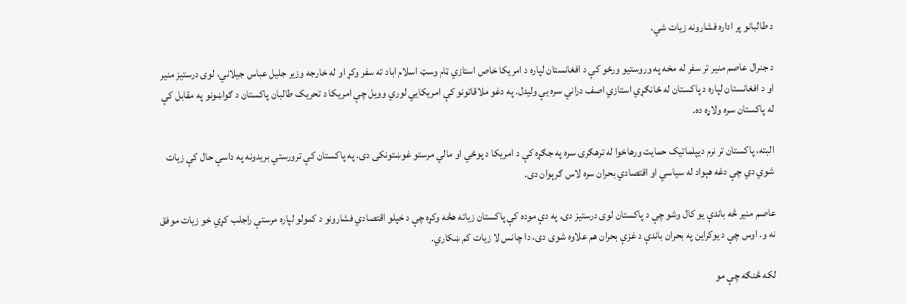د طالبانو پر اداره فشارونه زیات شي.

د جنرال عاصم منیر تر سفر له مخه په وروستیو ورځو کې د افغانستان لپاره د امریکا خاص استازي ټام وسټ اسلام اباد ته سفر وکړ او له خارجه وزیر جلیل عباس جیلاني، لوی درستیز منیر او د افغانستان لپاره د پاکستان له ځانګړي استازي اصف دراني سره یې ولیدل. په دغو ملاقاتونو کې امریکایي لوري وویل چې امریکا د تحریک طالبان پاکستان د ګواښونو په مقابل کې له پاکستان سره ولاړه ده.

البته، پاکستان تر نرم دیپلماتیک حمایت ورهاخوا له ترهګرۍ سره په جګړه کې د امریکا د پوځي او مالي مرستو غوښتونکی دی. په پاکستان کې ترورستي بریدونه په داسې حال کې زیات شوي دي چې دغه هېواد له سیاسي او اقتصادي بحران سره لاس ګرېوان دی.

عاصم منیر څه باندې یو کال وشو چې د پاکستان لوی درستیز دی. په دې موده کې پاکستان زیاته هڅه وکړه چې د خپلو اقتصادي فشارونو د کمولو لپاره مرستې راجلب کړي خو زیات موفق نه و. اوس چې د یوکراین په بحران باندې د غزې بحران هم علاوه شوی دی، دا چانس لا زیات کم ښکاري.

لکه څنګه چې مو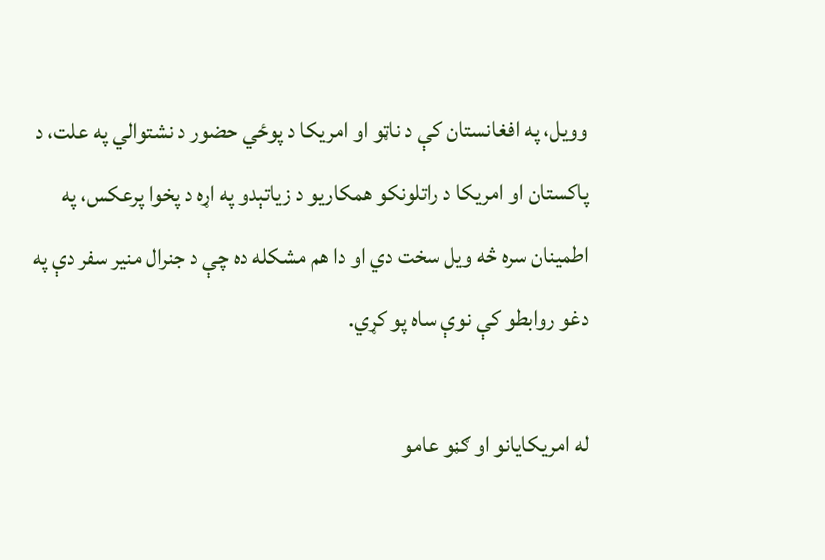وویل، په افغانستان کې د ناټو او امریکا د پوځي حضور د نشتوالي په علت، د پاکستان او امریکا د راتلونکو همکاریو د زیاتېدو په اړه د پخوا پرعکس، په اطمینان سره څه ویل سخت دي او دا هم مشکله ده چې د جنرال منیر سفر دې په دغو روابطو کې نوې ساه پو کړي.

له امریکایانو او ګڼو عامو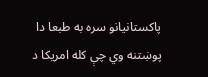پاکستانیانو سره به طبعا دا پوښتنه وي چې کله امریکا د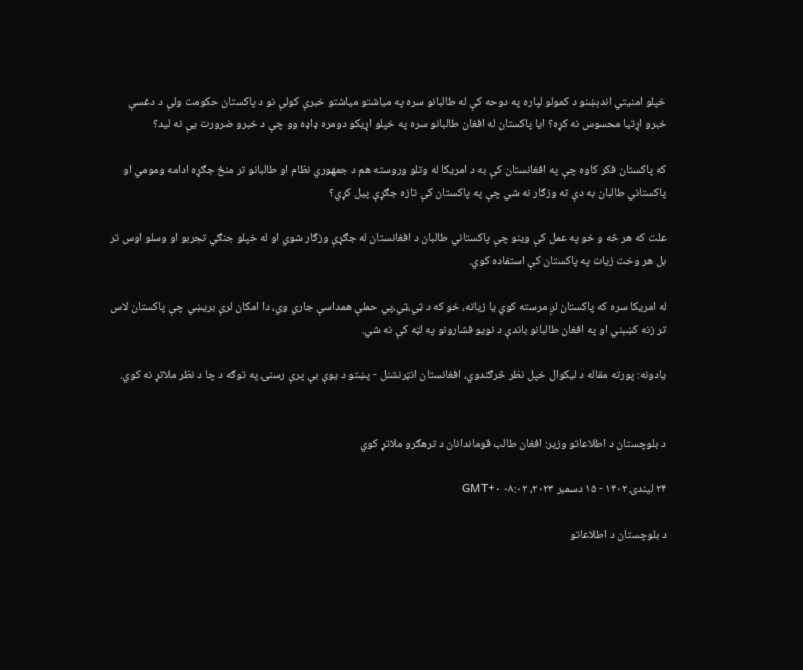خپلو امنیتي اندېښنو د کمولو لپاره په دوحه کې له طالبانو سره په میاشتو میاشتو خبرې کولې نو د پاکستان حکومت ولې د دغسې خبرو اړتیا محسوس نه کړه؟ ایا پاکستان له افغان طالبانو سره په خپلو اړیکو دومره ډاډه وو چې د خبرو ضرورت یې نه لید؟

که پاکستان فکر کاوه چې په افغانستان کې به د امریکا له وتلو وروسته هم د جمهوري نظام او طالبانو تر منځ جګړه ادامه ومومي او پاکستاني طالبان به دې ته وزګار نه شي چې په پاکستان کې تازه جګړې پیل کړي؟

علت که هر څه و خو په عمل کې وینو چې پاکستاني طالبان د افغانستان له جګړې وزګار شوي او له خپلو جنګي تجربو او وسلو اوس تر بل هر وخت زیات په پاکستان کې استفاده کوي.

له امریکا سره که پاکستان لږ مرسته کوي یا زیاته، خو که د ټي،ټي،پي حملې همداسې جاري وي، دا امکان لرې بریښي چې پاکستان لاس تر زنه کښېني او په افغان طالبانو باندې د نویو فشارونو په لټه کې نه شي.

یادونه: پورته مقاله د لیکوال خپل نظر څرګندوي، افغانستان انټرنشنل - پښتو د یوې بې پرې رسنۍ په توګه د چا د نظر ملاتړ نه کوي.


د بلوچستان د اطلاعاتو وزیر: افغان طالب قوماندانان د ترهګرو ملاتړ کوي

۲۴ لیندۍ ۱۴۰۲ - ۱۵ دسمبر ۲۰۲۳، ۰۸:۰۲ GMT+۰

د بلوچستان د اطلاعاتو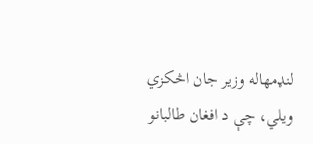لنډمهاله وزیر جان اڅکزي ویلي، چې د افغان طالبانو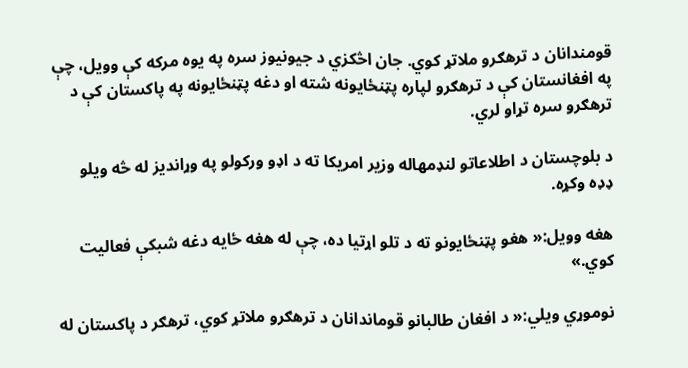قومندانان د ترهګرو ملاتړ کوي. جان اڅکزي د جيونيوز سره په یوه مرکه کې وويل، چې په افغانستان کې د ترهګرو لپاره پټنځايونه شته او دغه پټنځايونه په پاکستان کې د ترهګرو سره تړاو لري.

د بلوچستان د اطلاعاتو لنډمهاله وزیر امریکا ته د اډو ورکولو په وړاندیز له څه ویلو ډډه وکړه.

هغه وویل:« هغو پټنځایونو ته د تلو اړتیا ده، چې له هغه ځایه دغه شبکې فعالیت کوي.»

نوموړي ویلي:« د افغان طالبانو قوماندانان د ترهګرو ملاتړ کوي، ترهګر د پاکستان له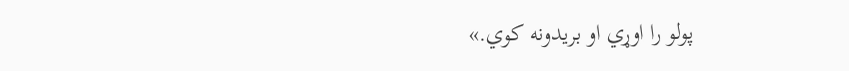پولو را اوړي او بریدونه کوي.»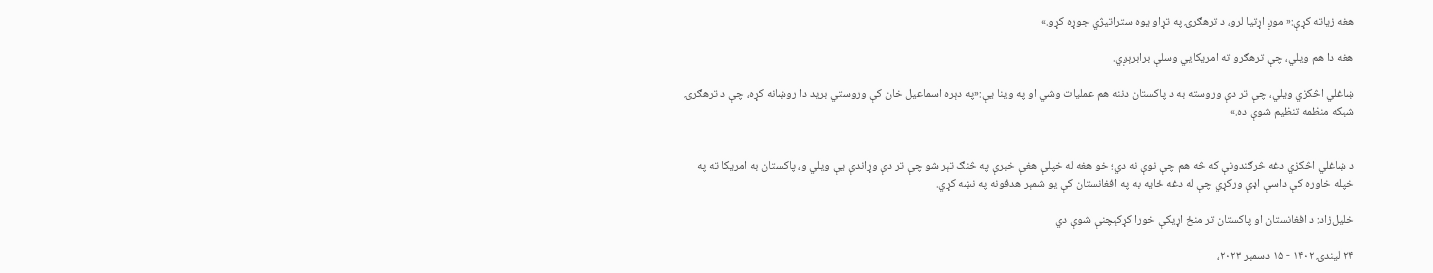هغه زیاته کړې:« موږ اړتیا لرو، د ترهګرۍ په تړاو یوه ستراتیژي جوړه کړو.»

هغه دا هم ویلي، چې ترهګرو ته امریکايي وسلې برابرېږي.

ښاغلي اڅکزي ویلي، چې تر دې وروسته به د پاکستان دننه هم عمليات وشي او په وینا یې:«په دېره اسماعیل خان کې وروستي برید دا روښانه کړه، چې د ترهګرۍ شبکه منظمه تنظیم شوې ده.»


د ښاغلي اڅکزي دغه څرګندونې که څه هم چې نوې نه دي؛ خو هغه له خپلې هغې خبرې په څنګ تېر شو چې تر دې وړاندې یې ویلي و، پاکستان به امریکا ته په خپله خاوره کې داسې ا‌‌‌‌‌‌ډې ورکړي چې له دغه ځایه به په افغانستان کې یو شمېر هدفونه په نښه کړي.

خلیل‌زاد: د افغانستان او پاکستان تر منځ اړیکې خورا کړکېچنې شوې دي

۲۴ لیندۍ ۱۴۰۲ - ۱۵ دسمبر ۲۰۲۳،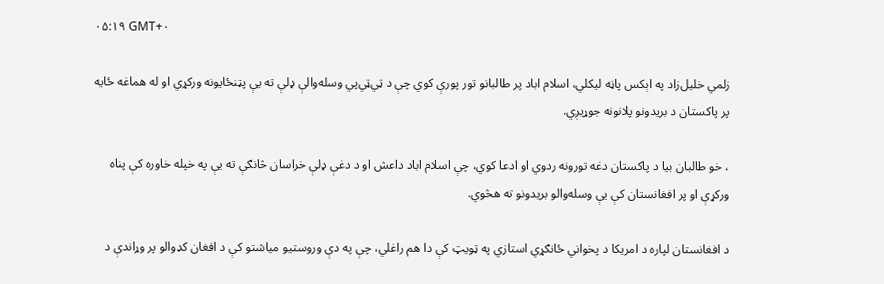۰۵:۱۹ GMT+۰

زلمي خلیل‌زاد په اېکس پاڼه لیکلي، اسلام اباد پر طالبانو تور پورې کوي چې د ټي‌ټي‌پي وسله‌والې ډلې ته یې پټنځایونه ورکړي او له هماغه ځایه پر پاکستان د بریدونو پلانونه جوړیږي.

، خو طالبان بیا د پاکستان دغه تورونه ردوي او ادعا کوي، چې اسلام اباد داعش او د دغې ډلې خراسان څانګې ته یې په خپله خاوره کې پناه ورکړې او پر افغانستان کې یې وسله‌والو بریدونو ته هڅوي.

د افغانستان لپاره د امریکا د پخواني ځانګړي استازي په ټویټ کې دا هم راغلي، چې په دې وروستیو میاشتو کې د افغان کډوالو پر وړاندې د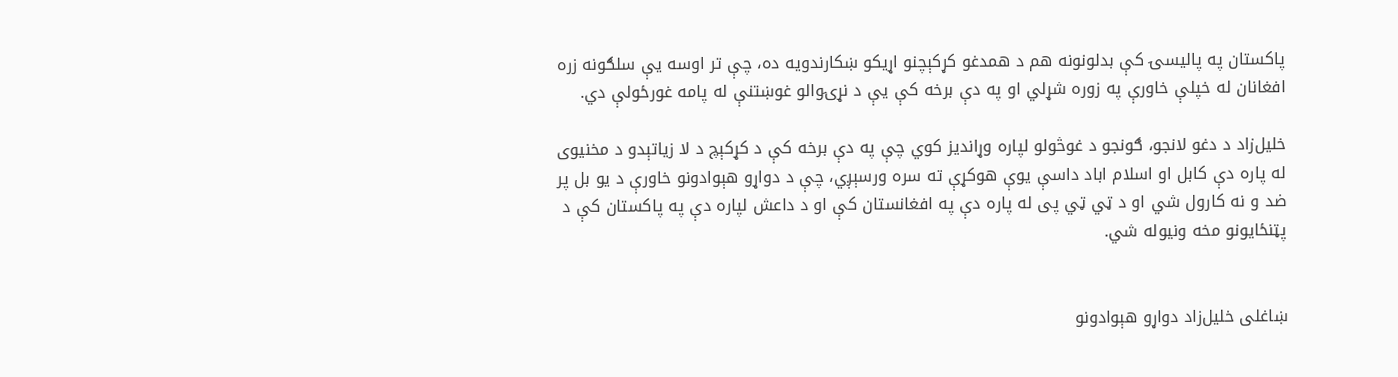پاکستان په پالیسۍ کې بدلونونه هم د همدغو کړکېچنو اړیکو ښکارندویه ده، چې تر اوسه یې سلګونه زره افغانان له خپلې خاورې په زوره شړلي او په دې برخه کې یې د نړۍوالو غوښتنې له پامه غورځولې دي.

خلیل‌زاد د دغو لانجو، ګونجو د غوڅولو لپاره وړاندیز کوي چې په دې برخه کې د کړکېچ د لا زیاتېدو د مخنیوی له پاره دې کابل او اسلام اباد داسې یوې هوکړې ته سره ورسېږي، چې د دواړو هېوادونو خاورې د یو بل پر ضد و نه کارول شي او د ټي ټي پی له پاره دې په افغانستان کې او د داعش لپاره دې په پاکستان کې د پټنځایونو مخه ونیوله شي.


ښاغلی خلیل‌زاد دواړو هېوادونو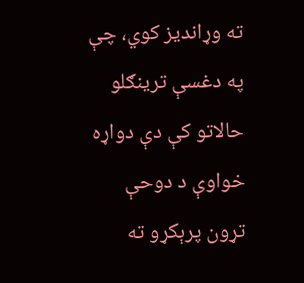ته وړاندیز کوي، چې په دغسې ترینګلو حالاتو کې دې دواړه خواوې د دوحې تړون پرېکړو ته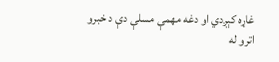غاړه کېږدي او دغه مهمې مسلې دې د خبرو اترو له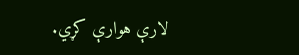لارې هوارې کړي.